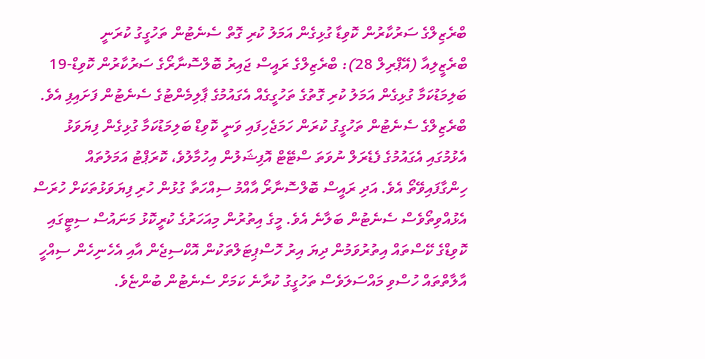ބްރެޒިލްގެ ސަރުކާރުން ކޮވިޑާ ގުޅިގެން އަމަލު ކުރި ގޮތް ސެނެޓުން ތަހުގީގު ކުރަނީ
ބްރެޒީލިއާ (އޭޕްރިލް 28): ބްރެޒިލްގެ ރައީސް ޖައިރު ބޮލްސޮނާރޯގެ ސަރުކާރުން ކޮވިޑް-19 ބަލިމަޑުކަމާ ގުޅިގެން އަމަލު ކުރި ގޮތުގެ ތަހުގީގެއް އެގައުމުގެ ޕާލިމެންޓުގެ ސެނެޓުން ފަށައިފި އެވެ. ބްރެޒިލްގެ ސެނެޓުން ތަހުގީގު ކުރަން ހަމަޖެހިފައި ވަނީ ކޮވިޑް ބަލިމަޑުކަމާ ގުޅިގެން ފިޔަވަޅު އެޅުމުގައި އެގައުމުގެ ފެޑެރަލް ނުވަތަ ސްޓޭޓް އޮފިޝަލުން އިހުމާލުވެ، ކޮރަޕްޓު އަމަލުތައް ހިންގާފައިވޭތޯ އެވެ. އަދި ރައީސް ބޮލްސޮނާރޯ އާއްމު ސިއްހަތާ ގުޅުން ހުރި ފިޔަވަޅުތަކަށް ހުރަސް އެޅުއްވިތޯވެސް ސެނެޓުން ބަލާނެ އެވެ. މީގެ އިތުރުން މިއަހަރުގެ ކުރީކޮޅު މަނައުސް ސިޓީގައި ކޮވިޑްގެ ކޭސްތައް އިތުރުވަމުން ދިޔަ އިރު ހޮސްޕިޓަލްތަކުން އޮކްސިޖެން އާއި އެހެނިހެން ސިއްހީ އާލާތްތައް ހުސްވި މައްސަލަވެސް ތަހުގީގު ކުރާނެ ކަމަށް ސެނެޓުން ބުންޏެވެ.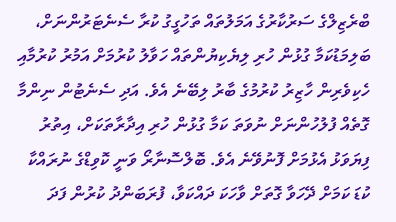ބްރެޒިލްގެ ސަރުކާރުގެ އަމަލުތައް ތަހުގީގު ކުރާ ސެނެޓަރުންނަށް، ބަލިމަޑުކަމާ ގުޅުން ހުރި ލިޔެކިޔުންތައް ހަވާލު ކުރުމަށް އަމުރު ކުރުމާއި ހެކިވެރިން ހާޒިރު ކުރުމުގެ ބާރު ލިބޭނެ އެވެ. އަދި ސެނެޓުން ނިންމާ ގޮތެއް ފުލުހުންނަށް ނުވަތަ ކަމާ ގުޅުން ހުރި އިދާރާތަކަށް، އިތުރު ފިޔަވަޅު އެޅުމަށް ފޮނުވޭނެ އެވެ. ބޮލްސޮނާރޯ ވަނީ ކޮވިޑްގެ ނުރައްކާ ކުޑަ ކަމަށް ދޭހަވާ ގޮތަށް ވާހަކަ ދައްކަވާ، ފުރަބަންދު ކުރުން ފަދަ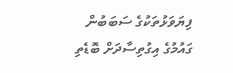ފިޔަވަޅުތަކުގެ ސަބަބުން ގައުމުގެ އިގުތިސާދަށް ބޮޑެތި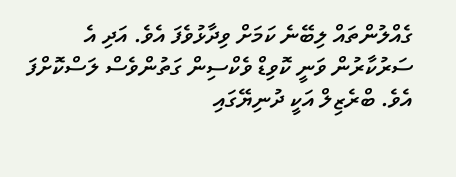ގެއްލުންތައް ލިބޭނެ ކަމަށް ވިދާޅުވެފަ އެވެ. އަދި އެ ސަރުކާރުން ވަނީ ކޮވިޑް ވެކްސިން ގަތުންވެސް ލަސްކޮށްފަ އެވެ. ބްރެޒިލް އަކީ ދުނިޔޭގައި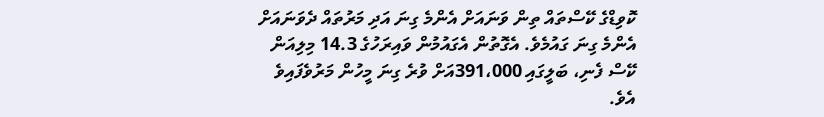ކޮވިޑްގެ ކޭސްތައް ތިން ވަނައަށް އެންމެ ގިނަ އަދި މަރުތައް ދެވަނައަށް އެންމެ ގިނަ ގައުމެވެ. އެގޮތުން އެގައުމުން ވައިރަހުގެ 14.3 މިލިއަން ކޭސް ފެނި، ބަލީގައި 391،000އަށް ވުރެ ގިނަ މީހުން މަރުވެފައިވެ އެވެ.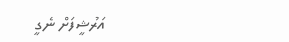އަރުޝީފަށް ނެގީ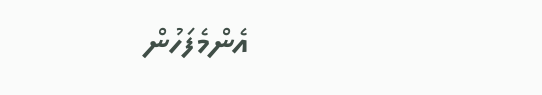އެންމެފަހުން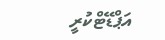އަޕްޑޭޓްކުރީ